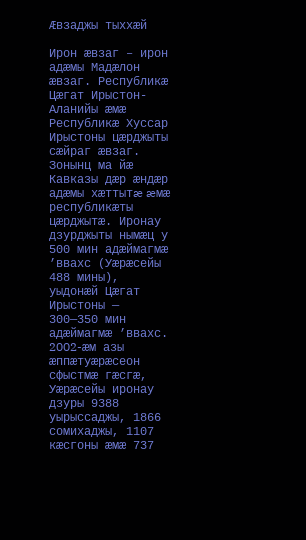Æвзаджы тыххæй

Ирон æвзаг – ирон адæмы Мадæлон æвзаг. Республикæ Цæгат Ирыстон-Аланийы æмæ Республикæ Хуссар Ирыстоны цæрджыты сæйраг æвзаг.
Зонынц ма йæ Кавказы дæр æндæр адæмы хæттытæ æмæ республикæты цæрджытæ. Иронау дзурджыты нымæц у 500 мин адæймагмæ ’ввахс (Уæрæсейы 488 мины), уыдонæй Цæгат Ирыстоны — 300—350 мин адæймагмæ ’ввахс. 2002-æм азы æппæтуæрæсеон сфыстмæ гæсгæ, Уæрæсейы иронау дзуры 9388 уырыссаджы, 1866 сомихаджы, 1107 кæсгоны æмæ 737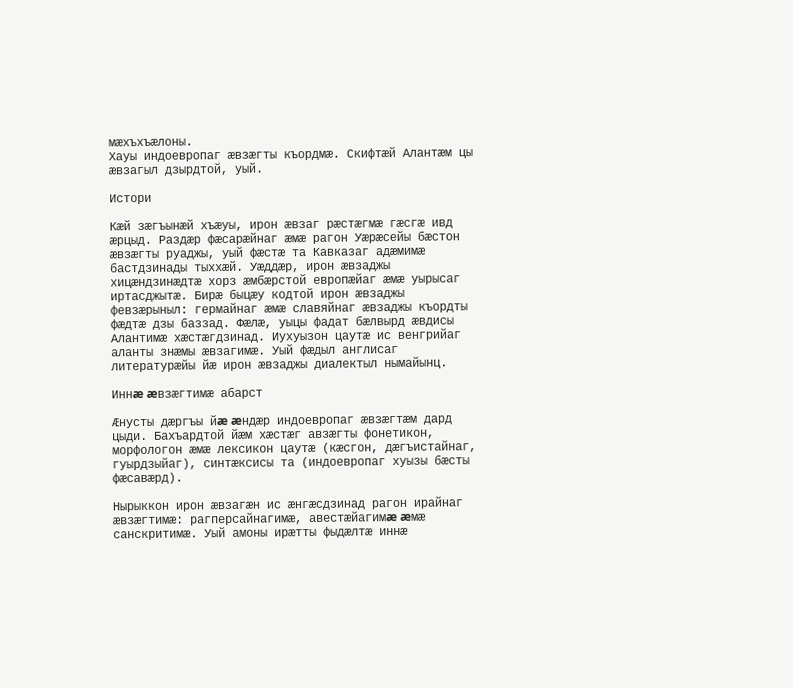мæхъхъæлоны.
Хауы индоевропаг æвзæгты къордмæ. Скифтæй Алантæм цы æвзагыл дзырдтой, уый.

Истори

Кæй зæгъынæй хъæуы, ирон æвзаг рæстæгмæ гæсгæ ивд æрцыд. Раздæр фæсарæйнаг æмæ рагон Уæрæсейы бæстон æвзæгты руаджы, уый фæстæ та Кавказаг адæмимæ бастдзинады тыххæй. Уæддæр, ирон æвзаджы хицæндзинæдтæ хорз æмбæрстой европæйаг æмæ уырысаг иртасджытæ. Бирæ быцæу кодтой ирон æвзаджы февзæрыныл: гермайнаг æмæ славяйнаг æвзаджы къордты фæдтæ дзы баззад. Фæлæ, уыцы фадат бæлвырд æвдисы Алантимæ хæстæгдзинад. Иухуызон цаутæ ис венгрийаг аланты знæмы æвзагимæ. Уый фæдыл англисаг литературæйы йæ ирон æвзаджы диалектыл нымайынц.

Иннæ æвзæгтимæ абарст

Æнусты дæргъы йæ æндæр индоевропаг æвзæгтæм дард цыди. Бахъардтой йæм хæстæг авзæгты фонетикон, морфологон æмæ лексикон цаутæ (кæсгон, дæгъистайнаг, гуырдзыйаг), синтæксисы та (индоевропаг хуызы бæсты фæсавæрд).

Нырыккон ирон æвзагæн ис æнгæсдзинад рагон ирайнаг æвзæгтимæ: рагперсайнагимæ, авестæйагимæ æмæ санскритимæ. Уый амоны ирæтты фыдæлтæ иннæ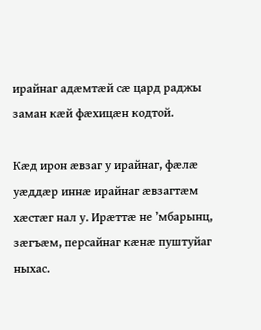ирайнаг адæмтæй сæ цард раджы заман кæй фæхицæн кодтой.

Кæд ирон æвзаг у ирайнаг, фæлæ уæддæр иннæ ирайнаг æвзагтæм хæстæг нал у. Ирæттæ не ’мбарынц, зæгъæм, персайнаг кæнæ пуштуйаг ныхас.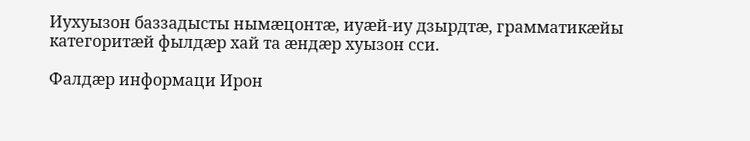Иухуызон баззадысты нымæцонтæ, иуæй-иу дзырдтæ, грамматикæйы категоритæй фылдæр хай та æндæр хуызон сси.

Фалдæр информаци Ирон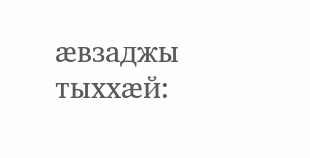æвзаджы тыххæй: